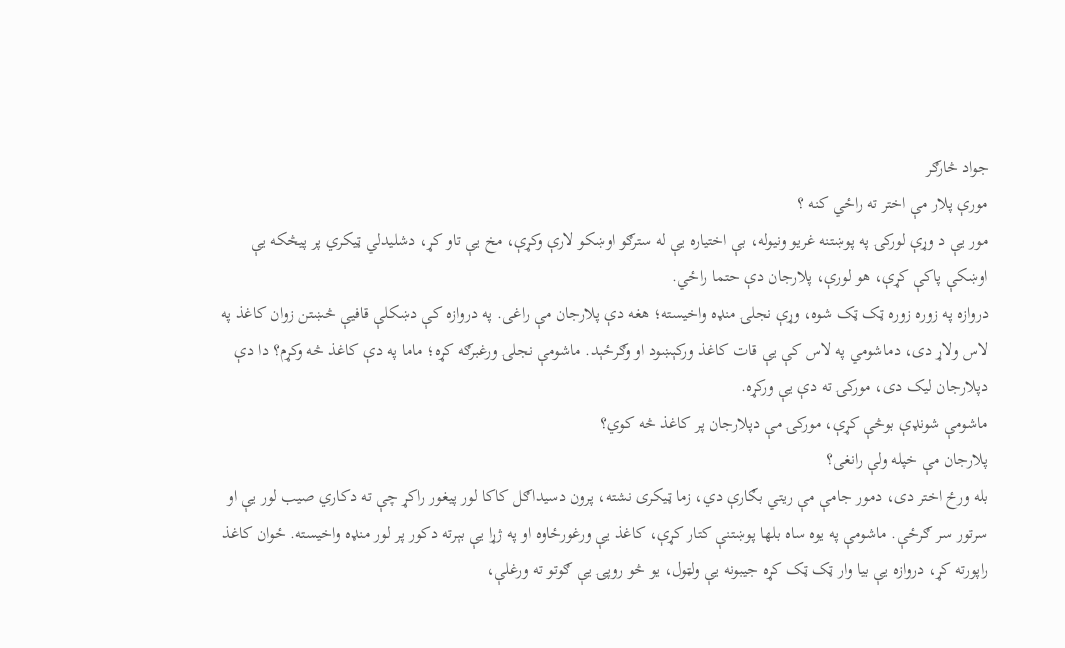جواد څارګر
مورې پلار مې اختر ته راځي کنه ؟
مور یې د وړې لورکۍ په پوښتنه غریو ونیوله، بې اختیاره یې له سترګو اوښکو لارې وکړې، مخ یې تاو کړ، دشلیدلي ټیکري پر پیڅکه یې اوښکې پاکې کړې، هو لورې، پلارجان دې حتما راځي.
دروازه په زوره زوره ټک ټک شوه، وړې نجلۍ منډه واخیسته؛ هغه دې پلارجان مې راغی. په دروازه کې دښکلې قافیې څښتن زوان کاغذ په لاس ولاړ دی، دماشومي په لاس کې یې قات کاغذ ورکېښود او وګرځېد. ماشومې نجلۍ ورغبرګه کړه؛ ماما په دې کاغذ څه وکړم؟ دا دې دپلارجان لیک دی، مورکۍ ته دې یې ورکړه.
ماشومې شونډې بوڅې کړې، مورکۍ مې دپلارجان پر کاغذ څه کوي؟
پلارجان مې خپله ولې رانغی؟
بله ورځ اختر دی، دمور جامې مې ریتي بګارې دي، زما ټیکری نشته، پرون دسیداګل کاکا لور پیغور راکړ چې ته دکاري صیب لور یې او سرتور سر ګرځې. ماشومې په یوه ساه بلها پوښتنې کتار کړې، کاغذ یې ورغورځاوه او په ژړا یې بېرته دکور پر لور منډه واخیسته. ځوان کاغذ راپورته کړ، دروازه یې بیا وار ټک ټک کړه جیبونه یې ولټول، یو څو روپۍ یې ګوتو ته ورغلې،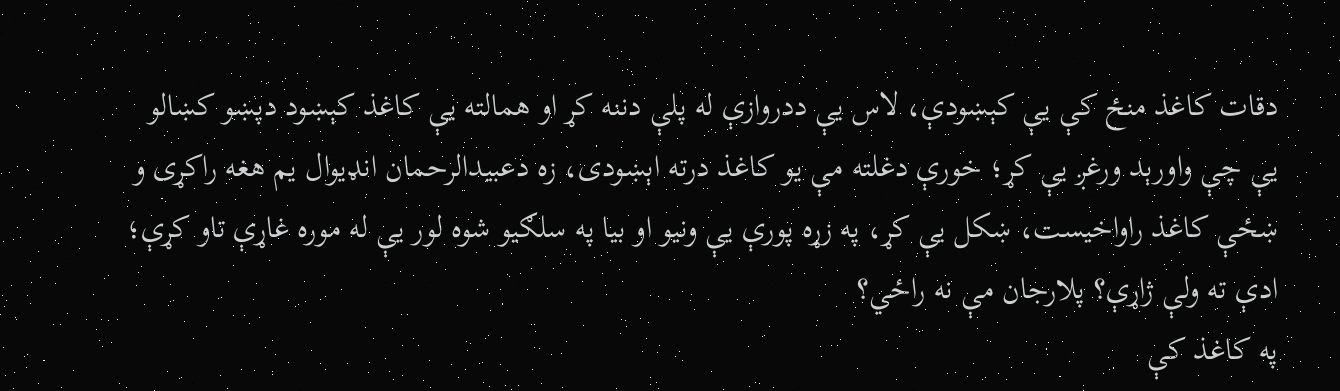دقات کاغذ منځ کې یې کېښودې، لاس یې ددروازې له پلې دننه کړ او همالته یې کاغذ کېښود دپښو کښالو یې چې واورېد ورغږ یې کړ؛ خورې دغلته مې یو کاغذ درته اېښودی، زه دعبیدالرحمان انډیوال یم هغه راکړی و ښځې کاغذ راواخیست، ښکل یې کړ، په زړه پورې یې ونیو او بیا په سلګیو شوه لور یې له موره غاړې تاو کړې؛ ادې ته ولې ژاړې؟ پلارجان مې نه راځي؟
په کاغذ کې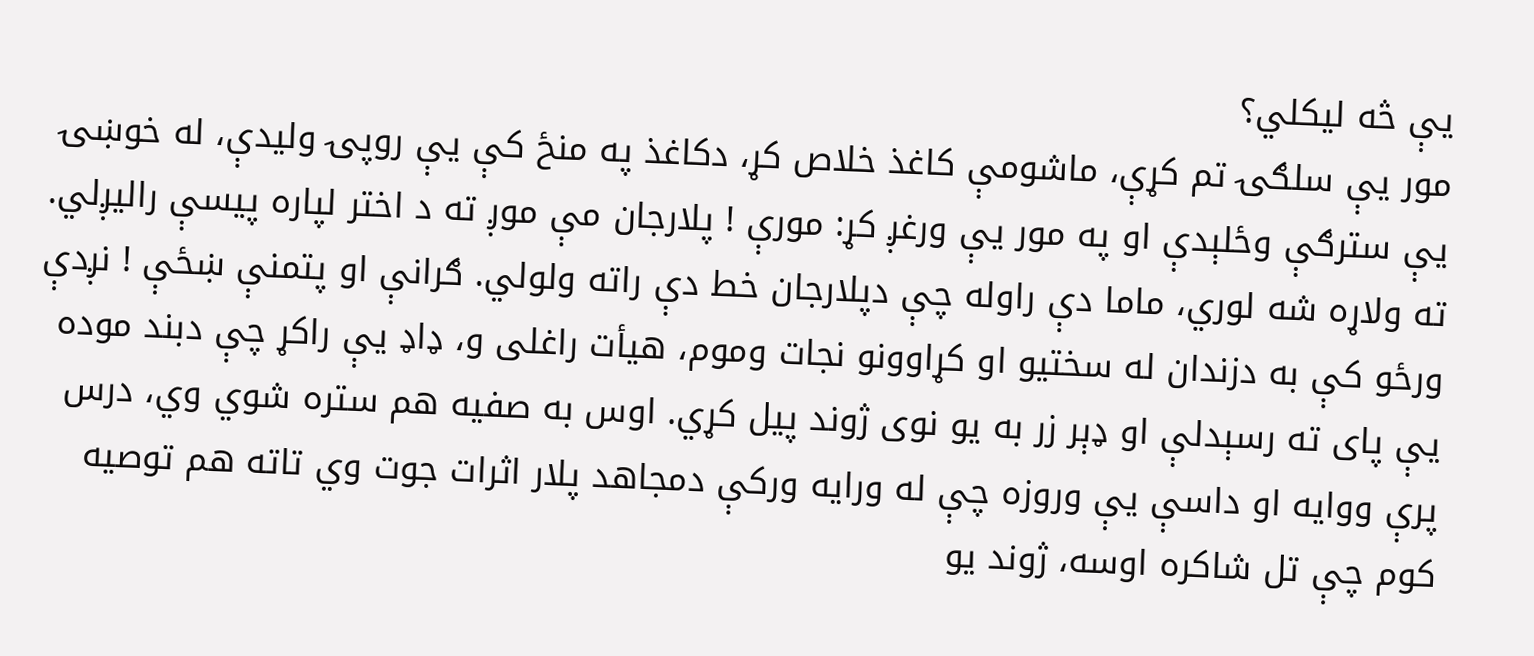یې څه لیکلي؟
مور یې سلګۍ تم کړې، ماشومې کاغذ خلاص کړ، دکاغذ په منځ کې یې روپۍ ولیدې، له خوښۍ یې سترګې وځلېدې او په مور یې ورغږ کړ: مورې ! پلارجان مې موږ ته د اختر لپاره پیسې رالیږلي. ته ولاړه شه لوري، ماما دې راوله چې دپلارجان خط دې راته ولولي. ګرانې او پتمنې ښځې ! نږدې ورځو کې به دزندان له سختیو او کړاوونو نجات وموم، هیأت راغلی و، ډاډ یې راکړ چې دبند موده یې پای ته رسېدلې او ډېر زر به یو نوی ژوند پیل کړي. اوس به صفیه هم ستره شوي وي، درس پرې ووایه او داسې یې وروزه چې له ورایه ورکې دمجاهد پلار اثرات جوت وي تاته هم توصیه کوم چې تل شاکره اوسه، ژوند یو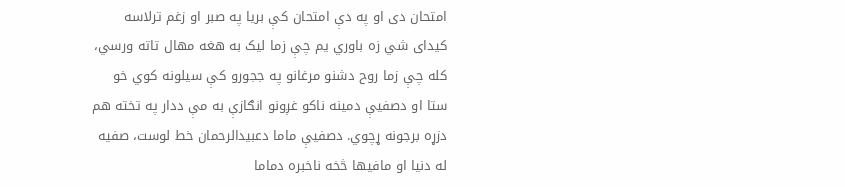امتحان دی او په دې امتحان کې بریا په صبر او زغم ترلاسه کیدای شي زه باوري یم چې زما لیک به هغه مهال تاته ورسي، کله چې زما روح دشنو مرغانو په ججورو کې سیلونه کوي خو ستا او دصفیې دمینه ناکو غږونو انګازې به مې ددار په تخته هم دزړه برجونه ړچوي. دصفیې ماما دعبیدالرحمان خط لوست، صفیه له دنیا او مافیها څخه ناخبره دماما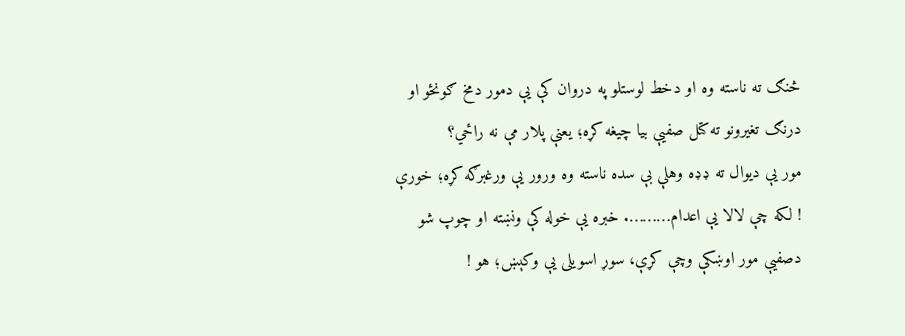څنګ ته ناسته وه او دخط لوستلو په دروان کې یې دمور دمخ ګونځو او درنګ تغیرونو ته کتل صفیې بیا چیغه کړه؛ یعنې پلار مې نه راځي؟
مور یې دیوال ته ډډه وهلې بې سده ناسته وه ورور یې ورغبرګه کړه؛ خورې ! لکه چې لالا یې اعدام………. خبره یې خوله کې ونښته او چوپ شو دصفیې مور اوښکې وچې کړې، سوړ اسویلی یې وکېښ؛ هو !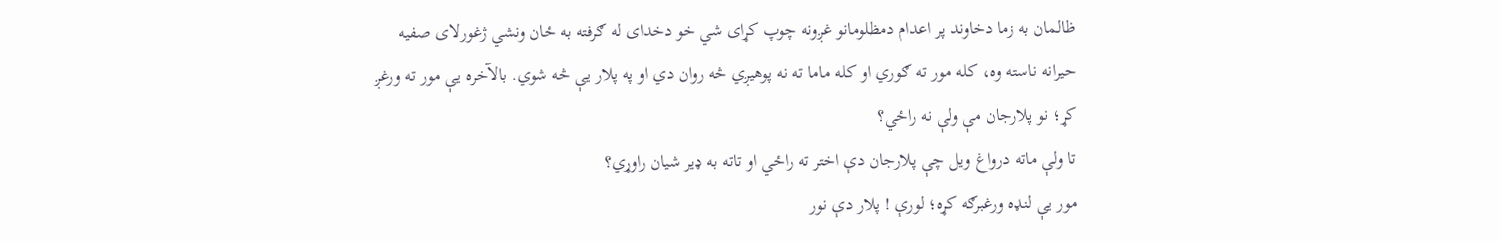ظالمان به زما دخاوند پر اعدام دمظلومانو غږونه چوپ کړای شي خو دخدای له ګرفته به ځان ونشي ژغورلای صفیه حیرانه ناسته وه، کله مور ته ګوري او کله ماما ته نه پوهیږي څه روان دي او په پلار یې څه شوي. بالآخره یې مور ته ورغږ کړ؛ نو پلارجان مې ولې نه راځي؟
تا ولې ماته درواغ ویل چې پلارجان دې اختر ته راځي او تاته به ډیر شیان راوړي؟
مور یې لنډه ورغبرګه کړه؛ لورې ! پلار دې نور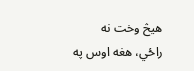هیڅ وخت نه راځي، هغه اوس په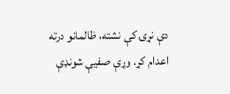دې نړۍ کې نشته، ظالمانو درته اعدام کړ. وړې صفیې شونډې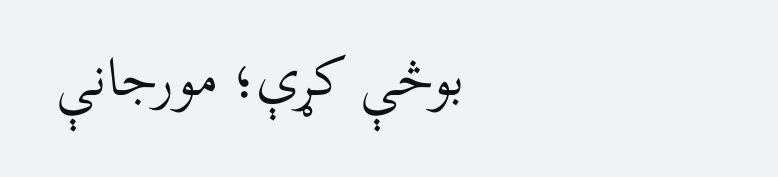بوڅې کړې؛ مورجانې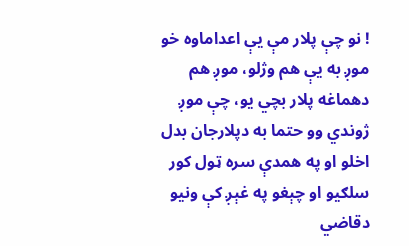! نو چې پلار مې یې اعداماوه خو موږ به یې هم وژلو، موږ هم دهماغه پلار بچي یو، چې موږ ژوندي وو حتما به دپلارجان بدل اخلو او په همدې سره ټول کور سلګیو او چېغو په غېږ کې ونیو دقاضي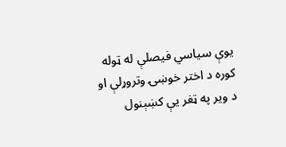یوې سیاسي فیصلې له ټوله کوره د اختر خوښۍ وتروړلې او د ویر په ټغر یې کښېنول